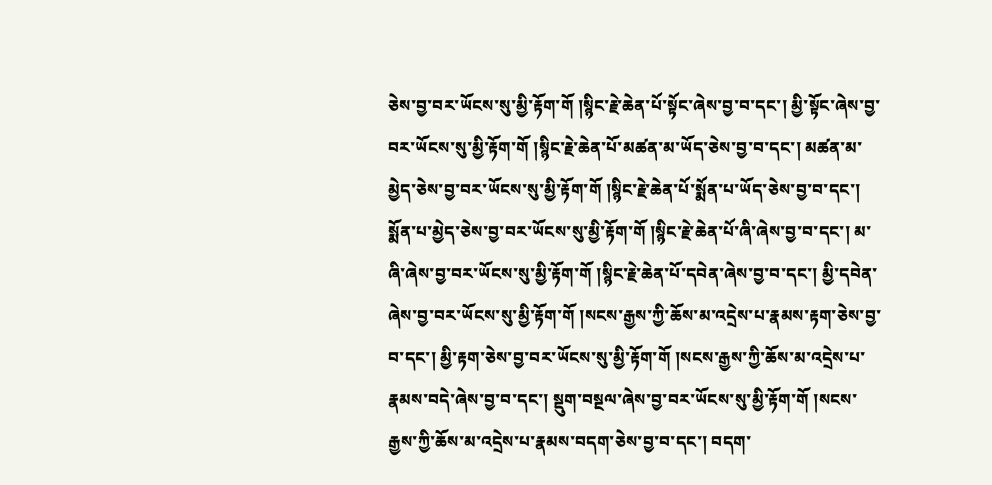ཅེས་བྱ་བར་ཡོངས་སུ་མྱི་རྟོག་གོ །སྙིང་རྗེ་ཆེན་པོ་སྟོང་ཞེས་བྱ་བ་དང་། མྱི་སྟོང་ཞེས་བྱ་བར་ཡོངས་སུ་མྱི་རྟོག་གོ །སྙིང་རྗེ་ཆེན་པོ་མཚན་མ་ཡོད་ཅེས་བྱ་བ་དང་། མཚན་མ་མྱེད་ཅེས་བྱ་བར་ཡོངས་སུ་མྱི་རྟོག་གོ །སྙིང་རྗེ་ཆེན་པོ་སྨོན་པ་ཡོད་ཅེས་བྱ་བ་དང་། སྨོན་པ་མྱེད་ཅེས་བྱ་བར་ཡོངས་སུ་མྱི་རྟོག་གོ །སྙིང་རྗེ་ཆེན་པོ་ཞི་ཞེས་བྱ་བ་དང་། མ་ཞི་ཞེས་བྱ་བར་ཡོངས་སུ་མྱི་རྟོག་གོ །སྙིང་རྗེ་ཆེན་པོ་དབེན་ཞེས་བྱ་བ་དང་། མྱི་དབེན་ཞེས་བྱ་བར་ཡོངས་སུ་མྱི་རྟོག་གོ །སངས་རྒྱས་ཀྱི་ཆོས་མ་འདྲེས་པ་རྣམས་རྟག་ཅེས་བྱ་བ་དང་། མྱི་རྟག་ཅེས་བྱ་བར་ཡོངས་སུ་མྱི་རྟོག་གོ །སངས་རྒྱས་ཀྱི་ཆོས་མ་འདྲེས་པ་རྣམས་བདེ་ཞེས་བྱ་བ་དང་། སྡུག་བསྔལ་ཞེས་བྱ་བར་ཡོངས་སུ་མྱི་རྟོག་གོ །སངས་རྒྱས་ཀྱི་ཆོས་མ་འདྲེས་པ་རྣམས་བདག་ཅེས་བྱ་བ་དང་། བདག་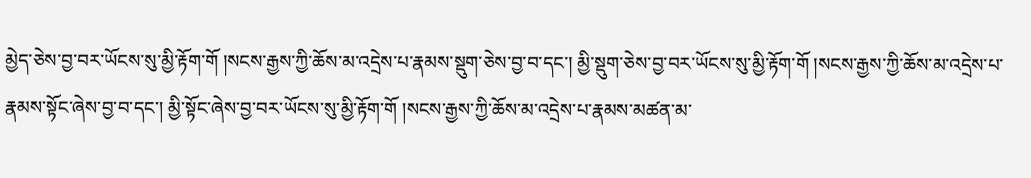མྱེད་ཅེས་བྱ་བར་ཡོངས་སུ་མྱི་རྟོག་གོ །སངས་རྒྱས་ཀྱི་ཆོས་མ་འདྲེས་པ་རྣམས་སྡུག་ཅེས་བྱ་བ་དང་། མྱི་སྡུག་ཅེས་བྱ་བར་ཡོངས་སུ་མྱི་རྟོག་གོ །སངས་རྒྱས་ཀྱི་ཆོས་མ་འདྲེས་པ་རྣམས་སྟོང་ཞེས་བྱ་བ་དང་། མྱི་སྟོང་ཞེས་བྱ་བར་ཡོངས་སུ་མྱི་རྟོག་གོ །སངས་རྒྱས་ཀྱི་ཆོས་མ་འདྲེས་པ་རྣམས་མཚན་མ་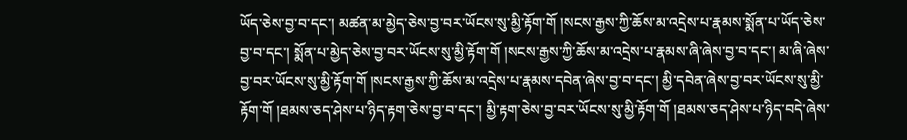ཡོད་ཅེས་བྱ་བ་དང་། མཚན་མ་མྱེད་ཅེས་བྱ་བར་ཡོངས་སུ་མྱི་རྟོག་གོ །སངས་རྒྱས་ཀྱི་ཆོས་མ་འདྲེས་པ་རྣམས་སྨོན་པ་ཡོད་ཅེས་བྱ་བ་དང་། སྨོན་པ་མྱེད་ཅེས་བྱ་བར་ཡོངས་སུ་མྱི་རྟོག་གོ །སངས་རྒྱས་ཀྱི་ཆོས་མ་འདྲེས་པ་རྣམས་ཞི་ཞེས་བྱ་བ་དང་། མ་ཞི་ཞེས་བྱ་བར་ཡོངས་སུ་མྱི་རྟོག་གོ །སངས་རྒྱས་ཀྱི་ཆོས་མ་འདྲེས་པ་རྣམས་དབེན་ཞེས་བྱ་བ་དང་། མྱི་དབེན་ཞེས་བྱ་བར་ཡོངས་སུ་མྱི་རྟོག་གོ །ཐམས་ཅད་ཤེས་པ་ཉིད་རྟག་ཅེས་བྱ་བ་དང་། མྱི་རྟག་ཅེས་བྱ་བར་ཡོངས་སུ་མྱི་རྟོག་གོ །ཐམས་ཅད་ཤེས་པ་ཉིད་བདེ་ཞེས་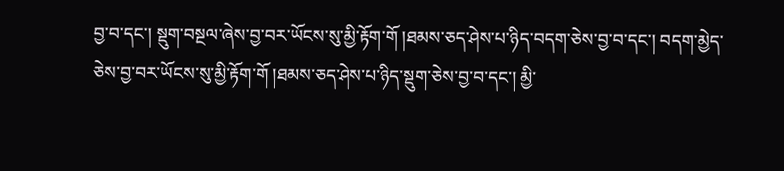བྱ་བ་དང་། སྡུག་བསྔལ་ཞེས་བྱ་བར་ཡོངས་སུ་མྱི་རྟོག་གོ །ཐམས་ཅད་ཤེས་པ་ཉིད་བདག་ཅེས་བྱ་བ་དང་། བདག་མྱེད་ཅེས་བྱ་བར་ཡོངས་སུ་མྱི་རྟོག་གོ །ཐམས་ཅད་ཤེས་པ་ཉིད་སྡུག་ཅེས་བྱ་བ་དང་། མྱི་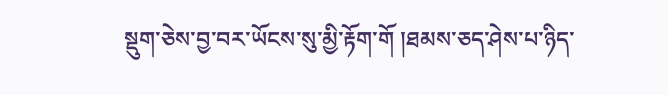སྡུག་ཅེས་བྱ་བར་ཡོངས་སུ་མྱི་རྟོག་གོ །ཐམས་ཅད་ཤེས་པ་ཉིད་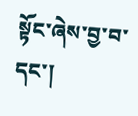སྟོང་ཞེས་བྱ་བ་དང་།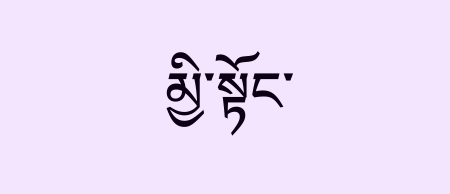མྱི་སྟོང་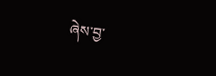ཞེས་བྱ་